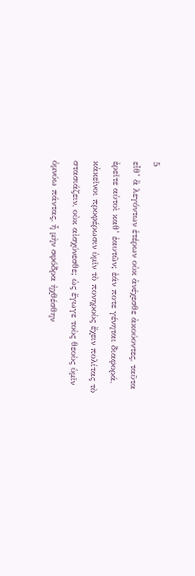5
εἶθ’ ἃ λεγόντων ἑτέρων οὐκ ἀνέχεσθε ἀκούοντες, ταῦτα ἐρεῖτε αὐτοὶ καθ’ ἑαυτῶν; ἐάν ποτε γένηται διαφορά, κἀκεῖνοι προφέρωσιν ὑμῖν τὸ πονηροὺς ἔχειν πολίτας τὸ στασιάζειν, οὐκ αἰσχύνεσθε; ὡς ἔγωγε τοὺς θεοὺς ὑμῖν ὀμνύω πάντας, ἦ μὴν σφόδρα ἠχθέσθην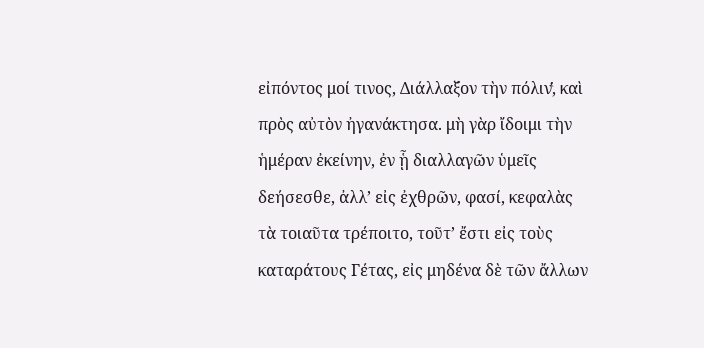εἰπόντος μοί τινος, Διάλλαξον τὴν πόλιν̔, καὶ πρὸς αὐτὸν ἠγανάκτησα. μὴ γὰρ ἴδοιμι τὴν ἡμέραν ἐκείνην, ἐν ᾗ διαλλαγῶν ὑμεῖς δεήσεσθε, ἀλλ’ εἰς ἐχθρῶν, φασί, κεφαλὰς τὰ τοιαῦτα τρέποιτο, τοῦτ’ ἔστι εἰς τοὺς καταράτους Γέτας, εἰς μηδένα δὲ τῶν ἄλλων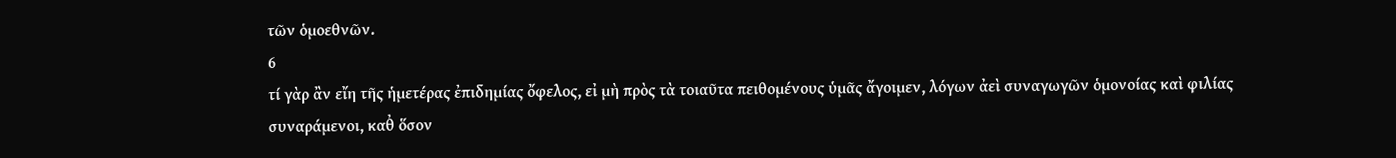τῶν ὁμοεθνῶν.
6
τί γὰρ ἂν εἴη τῆς ἡμετέρας ἐπιδημίας ὄφελος, εἰ μὴ πρὸς τὰ τοιαῦτα πειθομένους ὑμᾶς ἄγοιμεν, λόγων ἀεὶ συναγωγῶν ὁμονοίας καὶ φιλίας συναράμενοι, καθ̓ ὅσον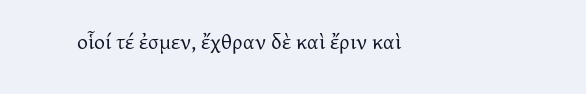οἷοί τέ ἐσμεν, ἔχθραν δὲ καὶ ἔριν καὶ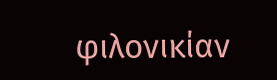φιλονικίαν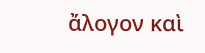ἄλογον καὶ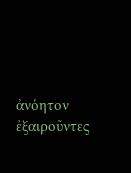ἀνόητον ἐξαιροῦντες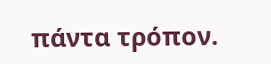πάντα τρόπον.